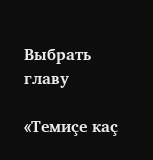Выбрать главу

«Темиçе каç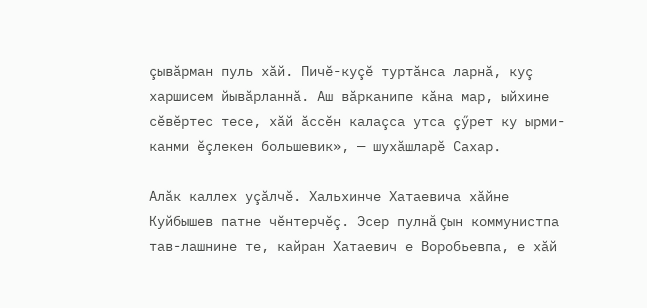çывăрман пуль хăй. Пичĕ-куçĕ туртăнса ларнă, куç харшисем йывăрланнă. Аш вăрканипе кăна мар, ыйхине сĕвĕртес тесе, хăй ăссĕн калаçса утса çӳрет ку ырми-канми ĕçлекен большевик», — шухăшларĕ Сахар.

Алăк каллех уçăлчĕ. Хальхинче Хатаевича хăйне Куйбышев патне чĕнтерчĕç. Эсер пулнă çын коммунистпа тав-лашнине те, кайран Хатаевич е Воробьевпа, е хăй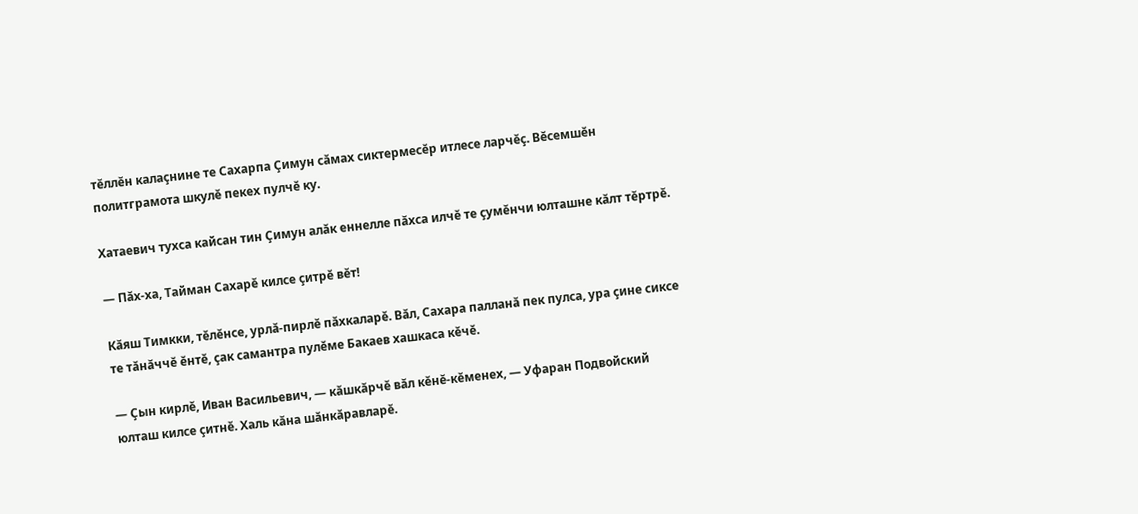тĕллĕн калаçнине те Сахарпа Çимун сăмах сиктермесĕр итлесе ларчĕç. Вĕсемшĕн политграмота шкулĕ пекех пулчĕ ку.

Хатаевич тухса кайсан тин Çимун алăк еннелле пăхса илчĕ те çумĕнчи юлташне кăлт тĕртрĕ.

— Пăх-ха, Тайман Сахарĕ килсе çитрĕ вĕт!

Кăяш Тимкки, тĕлĕнсе, урлă-пирлĕ пăхкаларĕ. Вăл, Сахара палланă пек пулса, ура çине сиксе те тăнăччĕ ĕнтĕ, çак самантра пулĕме Бакаев хашкаса кĕчĕ.

— Çын кирлĕ, Иван Васильевич, — кăшкăрчĕ вăл кĕнĕ-кĕменех, — Уфаран Подвойский юлташ килсе çитнĕ. Халь кăна шăнкăравларĕ.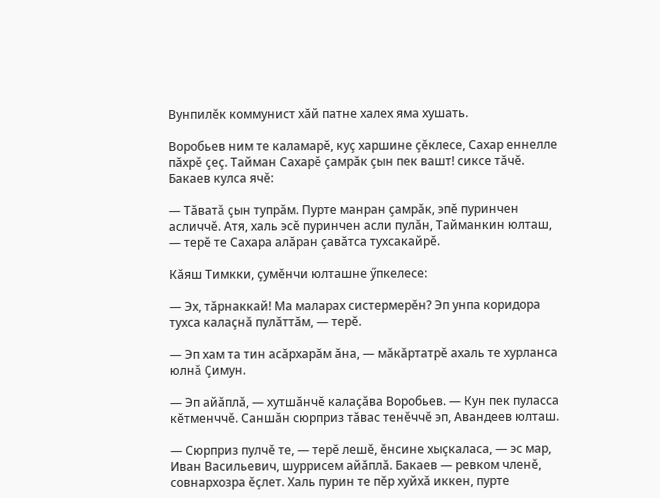Вунпилĕк коммунист хăй патне халех яма хушать.

Воробьев ним те каламарĕ, куç харшине çĕклесе, Сахар еннелле пăхрĕ çеç. Тайман Сахарĕ çамрăк çын пек вашт! сиксе тăчĕ. Бакаев кулса ячĕ:

— Тăватă çын тупрăм. Пурте манран çамрăк, эпĕ пуринчен асличчĕ. Атя, халь эсĕ пуринчен асли пулăн, Тайманкин юлташ, — терĕ те Сахара алăран çавăтса тухсакайрĕ.

Кăяш Тимкки, çумĕнчи юлташне ӳпкелесе:

— Эх, тăрнаккай! Ма маларах систермерĕн? Эп унпа коридора тухса калаçнă пулăттăм, — терĕ.

— Эп хам та тин асăрхарăм ăна, — мăкăртатрĕ ахаль те хурланса юлнă Çимун.

— Эп айăплă, — хутшăнчĕ калаçăва Воробьев. — Кун пек пуласса кĕтменччĕ. Саншăн сюрприз тăвас тенĕччĕ эп, Авандеев юлташ.

— Сюрприз пулчĕ те, — терĕ лешĕ, ĕнсине хыçкаласа, — эс мар, Иван Васильевич, шуррисем айăплă. Бакаев — ревком членĕ, совнархозра ĕçлет. Халь пурин те пĕр хуйхă иккен, пурте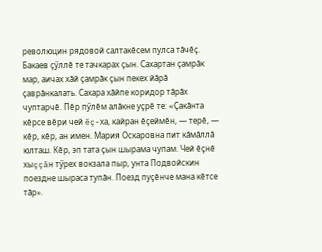революцин рядовой салтакĕсем пулса тăчĕç. Бакаев çӳллĕ те тачкарах çын. Сахартан çамрăк мар, аичах хăй çамрăк çын пекех йăрă çаврăнкалать. Сахара хăйпе коридор тăрăх чуптарчĕ. Пĕр пӳлĕм алăкне уçрĕ те: «Çакăнта кĕрсе вĕри чей ĕç-ха, кайран ĕçеймĕн, — терĕ, — кĕр, кĕр, ан имен. Мария Оскаровна пит кăмăллă юлташ. Кĕр, эп тата çын шырама чупам. Чей ĕçнĕ хыççăн тӳрех вокзала пыр, унта Подвойскин поездне шыраса тупăн. Поезд пуçĕнче мана кĕтсе тăр».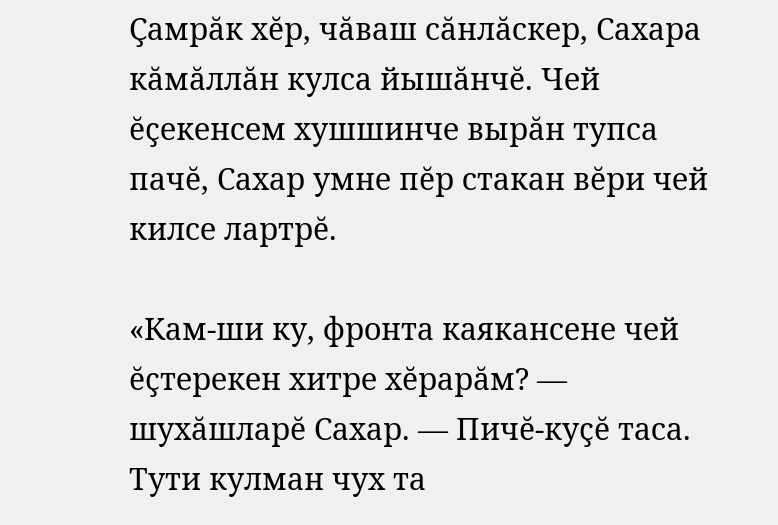Çамрăк хĕр, чăваш сăнлăскер, Сахара кăмăллăн кулса йышăнчĕ. Чей ĕçекенсем хушшинче вырăн тупса пачĕ, Сахар умне пĕр стакан вĕри чей килсе лартрĕ.

«Кам-ши ку, фронта каякансене чей ĕçтерекен хитре хĕрарăм? — шухăшларĕ Сахар. — Пичĕ-куçĕ таса. Тути кулман чух та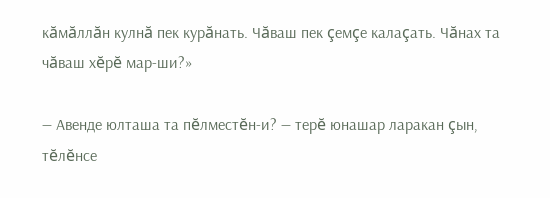кăмăллăн кулнă пек курăнать. Чăваш пек çемçе калаçать. Чăнах та чăваш хĕрĕ мар-ши?»

— Авенде юлташа та пĕлместĕн-и? — терĕ юнашар ларакан çын, тĕлĕнсе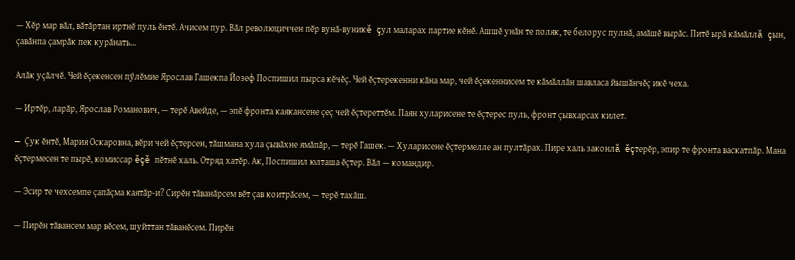— Хĕр мар вăл, вăтăртан иртнĕ пуль ĕнтĕ. Ачисем пур. Вăл революциччен пĕр вунă-вуникĕ çул маларах партие кĕнĕ. Ашшĕ унăн те поляк, те белорус пулнă, амăшĕ вырăс. Питĕ ырă кăмăллă çын, çавăнпа çамрăк пек курăнать…

Алăк уçăлчĕ. Чей ĕçекенсен пӳлĕмие Ярослав Гашекпа Йозеф Поспишил пырса кĕчĕç. Чей ĕçтерекенни кăна мар, чей ĕçекеннисем те кăмăллăн шавласа йышăнчĕç икĕ чеха.

— Иртĕр, ларăр, Ярослав Романович, — терĕ Авейде, — эпĕ фронта каякансене çеç чей ĕçтереттĕм. Паян хуларисене те ĕçтерес пуль, фронт çывхарсах килет.

— Çук ĕнтĕ, Мария Оскаровна, вĕри чей ĕçтерсен, тăшмана хула çывăхне ямăпăр, — терĕ Гашек. — Хуларисене ĕçтермелле ан пултăрах. Пире халь законлă ĕçтерĕр, эпир те фронта васкатпăр. Мана ĕçтермесен те пырĕ, комиссар ĕçĕ пĕтнĕ халь. Отряд хатĕр. Ак, Поспишил юлташа ĕçтер. Вăл — командир.

— Эсир те чехсемпе çапăçма каятăр-и? Сирĕн тăванăрсем вĕт çав коитрăсем, — терĕ тахăш.

— Пирĕн тăвансем мар вĕсем, шуйттан тăванĕсем. Пирĕн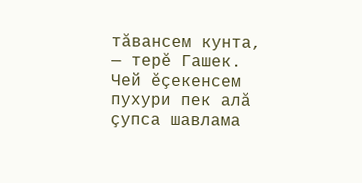тăвансем кунта, — терĕ Гашек. Чей ĕçекенсем пухури пек алă çупса шавлама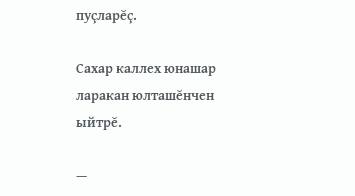пуçларĕç.

Сахар каллех юнашар ларакан юлташĕнчен ыйтрĕ.

—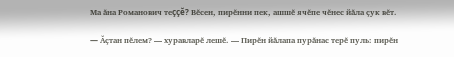Ма ăна Романович теççĕ? Вĕсен, пирĕнни пек, ашшĕ ячĕпе чĕнес йăла çук вĕт.

— Ăçтан пĕлем? — хуравларĕ лешĕ. — Пирĕн йăлапа пурăнас терĕ пуль: пирĕн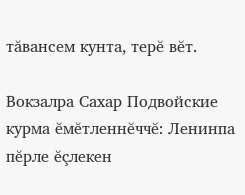тăвансем кунта, терĕ вĕт.

Вокзалра Сахар Подвойские курма ĕмĕтленнĕччĕ: Ленинпа пĕрле ĕçлекен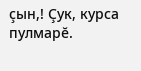çын,! Çук, курса пулмарĕ.